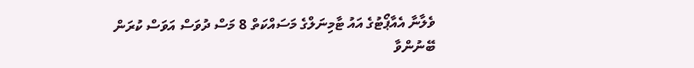ވެލާނާ އެއާޕޯޓުގެ އައު ޓާމިނަލްގެ މަސައްކަތް 8 މަސް ދުވަސް އަވަސް ކުރަން ބޭނުންވާ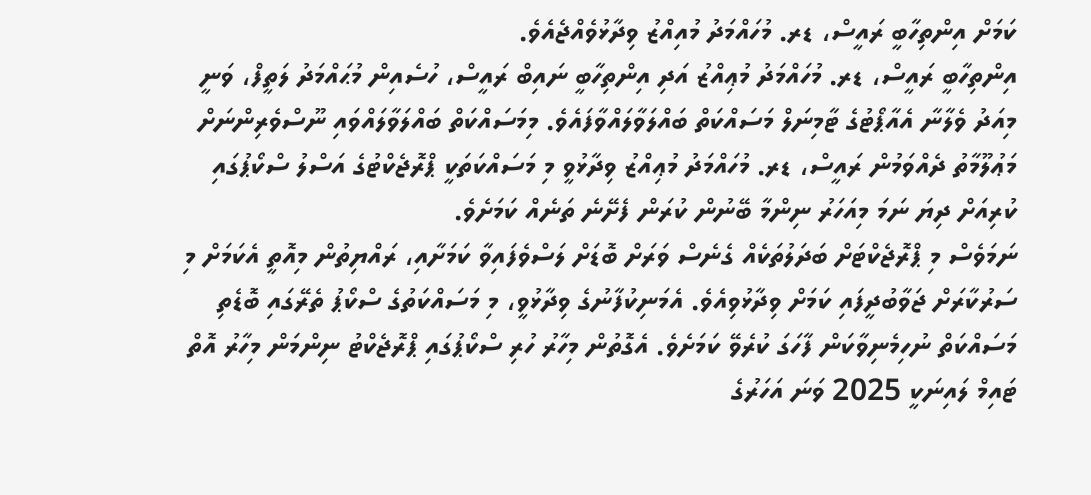ކަމަށް އިންތިހާބީ ރައީސް، ޑރ. މުހައްމަދު މުއިއްޒު ވިދާޅުވެއްޖެއެވެ.
އިންތިހާބީ ރައީސް، ޑރ. މުހައްމަދު މުޢިއްޒު އަދި އިންތިހާބީ ނައިބް ރައީސް، ހުސެއިން މުޙައްމަދު ލަތީފް، ވަނީ މިއަދު ވެލާނާ އެއާޕޯޓުގެ ޓާމިނަލް މަސައްކަތް ބައްލަވާލައްވާފައެވެ. މިމަސައްކަތް ބައްލަވާލައްވައި ނޫސްވެރިންނަށް މަޢުލޫމާތު ދެއްވަމުން ރައީސް، ޑރ. މުހައްމަދު މުޢިއްޒު ވިދާޅުވީ މި މަސައްކަތަކީ ޕްރޮޖެކްޓުގެ އަސްލު ސްކޯޕުގައި ކުރިއަށް ދިޔަ ނަމަ މިއަހަރު ނިންމާ ބޭނުން ކުރަން ފެށޭނެ ތަނެއް ކަމަށެވެ.
ނަމަވެސް މި ޕްރޮޖެކްޓަށް ބަދަލުތަކެއް ގެނެސް ވަރަށް ބޮޑަށް ލަސްވެފައިވާ ކަމަށާއި، ރައްޔިތުން މިއޮތީ އެކަމަށް މި ސަރުކާރަށް ޖަވާބުދީފައި ކަމަށް ވިދާޅުވިއެވެ. އެމަނިކުފާނުގެ ވިދާޅުވީ، މި މަސައްކަތުގެ ސްކޯޕު ތެރޭގައި ބޮޑެތި މަސައްކަތް ނުހިމެނިވާކަން ފާހަގަ ކުރެވޭ ކަމަށެވެ. އެގޮތުން މިހާރު ހުރި ސްކޯޕުގައި ޕްރޮޖެކްޓު ނިންމަން މިހާރު އޮތް ޓައިމް ލައިނަކީ 2025 ވަނަ އަހަރުގެ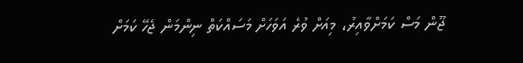ޖޫން މަސް ކަމަށްވާއިރު، މިއަށް ވުރެ އަވަހަށް މަސައްކަތް ނިންމަން ޖެހޭ ކަމަށް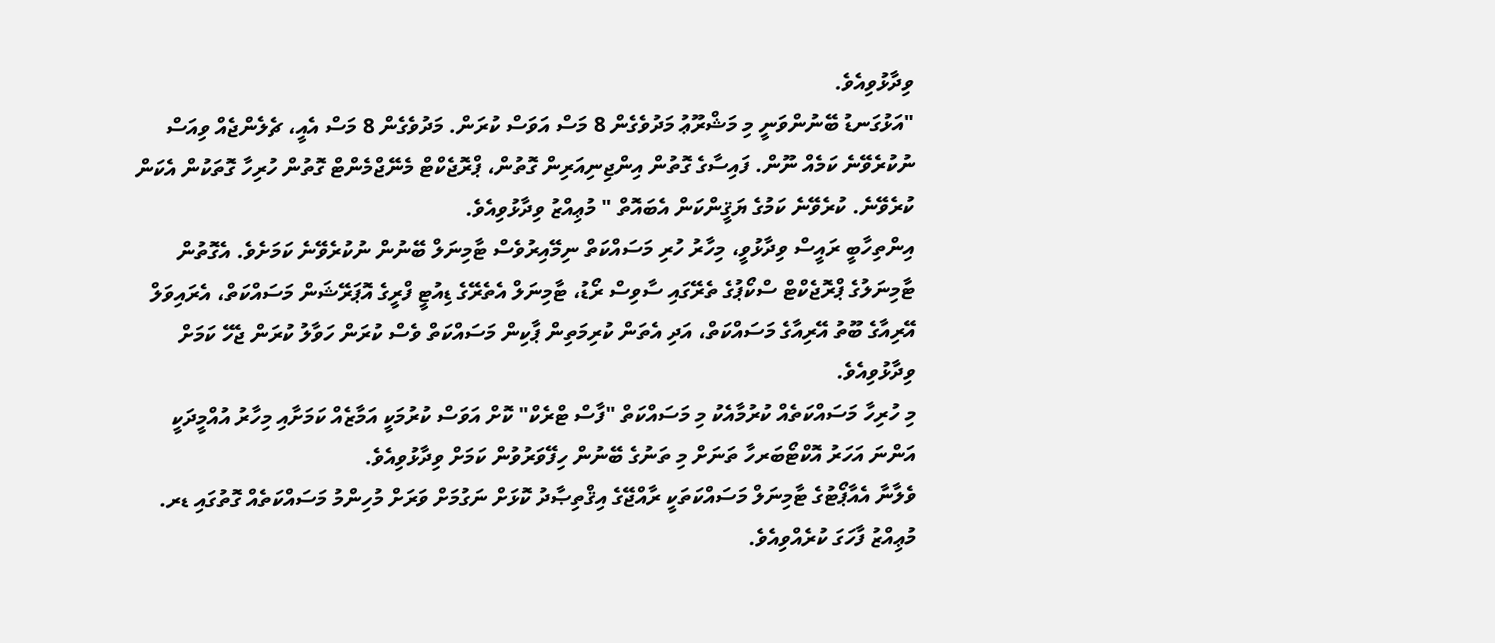ވިދާޅުވިއެވެ.
"އަޅުގަނޑު ބޭނުންވަނީ މި މަޝްރޫޢު މަދުވެގެން 8 މަސް އަވަސް ކުރަން. މަދުވެގެން 8 މަސް އެއީ، ޗެލެންޖެއް ވިއަސް ނުކުރެވޭނެ ކަމެއް ނޫން. ފައިސާގެ ގޮތުން އިންޖިނިއަރިން ގޮތުން، ޕްރޮޖެކްޓް މެނޭޖްމެންޓް ގޮތުން ހުރިހާ ގޮތަކުން އެކަން ކުރެވޭނެ. ކުރެވޭނެ ކަމުގެ ޔަޤީންކަން އެބައޮތް " މުޢިއްޒު ވިދާޅުވިއެވެ.
އިންތިހާބީ ރައީސް ވިދާޅުވީ، މިހާރު ހުރި މަސައްކަތް ނިމޭއިރުވެސް ޓާމިނަލް ބޭނުން ނުކުރެވޭނެ ކަމަށެވެ. އެގޮތުން ޓާމިނަލުގެ ޕްރޮޖެކްޓް ސްކޯޕުގެ ތެރޭގައި ސާވިސް ރޯޑު، ޓާމިނަލް އެތެރޭގެ ޑިއުޓީ ފްރީގެ އޮޕަރޭޝަން މަސައްކަތް، އެރައިވަލް އޭރިއާގެ ބޫތު އޭރިއާގެ މަސައްކަތް، އަދި އެތަން ކުރިމަތިން ޕާކިން މަސައްކަތް ވެސް ކުރަން ހަވާލު ކުރަން ޖެހޭ ކަމަށް ވިދާޅުވިއެވެ.
މި ހުރިހާ މަސައްކަތެއް ކުރުމާއެކު މި މަސައްކަތް "ފާސް ޓްރެކް" ކޮށް އަވަސް ކުރުމަކީ އަމާޒެއް ކަމަށާއި މިހާރު އުއްމީދަކީ އަންނަ އަހަރު އޮކްޓޯބަރހާ ތަނަށް މި ތަނުގެ ބޭނުން ހިފޭވަރުވުން ކަމަށް ވިދާޅުވިއެވެ.
ވެލާނާ އެއާޕޯޓުގެ ޓާމިނަލް މަސައްކަތަކީ ރާއްޖޭގެ އިޤްތިޞާދު ކޮޅަށް ނަގުމަށް ވަރަށް މުހިންމު މަސައްކަތެއް ގޮތުގައި ޑރ. މުޢިއްޒު ފާހަގަ ކުރެއްވިއެވެ.